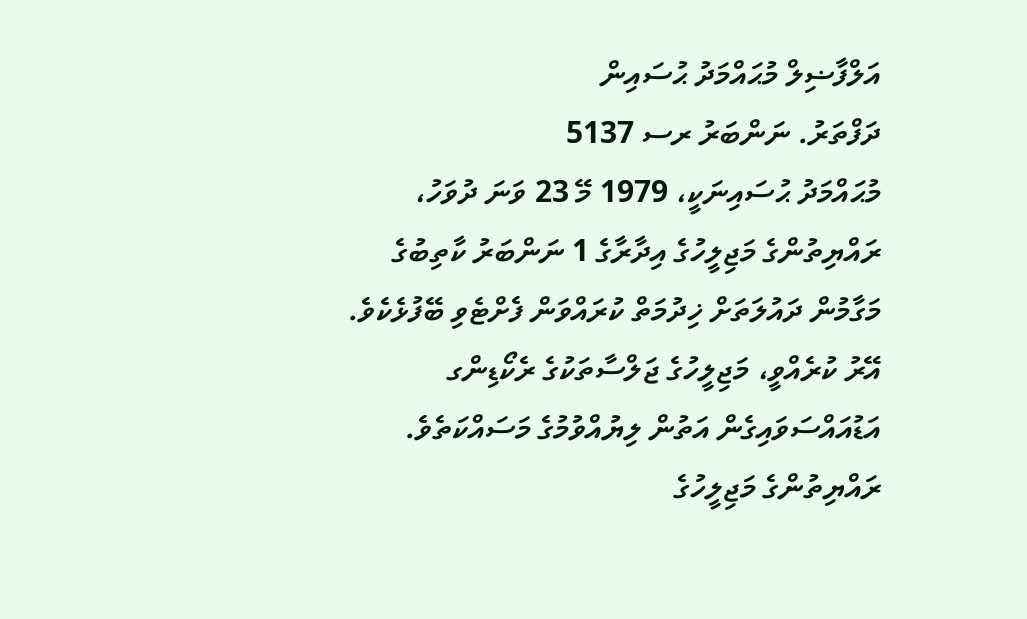އަލްފާޟިލް މުޙައްމަދު ޙުސައިން
ދަފްތަރު. ނަންބަރު ރސ 5137
މުޙައްމަދު ޙުސައިނަކީ، 1979 މޭ 23 ވަނަ ދުވަހު، ރައްޔިތުންގެ މަޖިލީހުގެ އިދާރާގެ 1 ނަންބަރު ކާތިބުގެ މަގާމުން ދައުލަތަށް ޚިދުމަތް ކުރައްވަން ފެށްޓެވި ބޭފުޅެކެވެ. އޭރު ކުރެއްވީ، މަޖިލީހުގެ ޖަލްސާތަކުގެ ރެކޯޑިންގ އަޑުއައްސަވައިގެން އަތުން ލިޔުއްވުމުގެ މަސައްކަތެވެ. ރައްޔިތުންގެ މަޖިލީހުގެ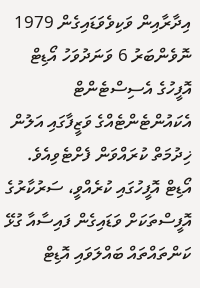އިދާރާއިން ވަކިވެވަޑައިގެން 1979 ނޮވެންބަރު 6 ވަނަދުވަހު އޯޑިޓް އޮފީހުގެ އެސިސްޓެންޓް އެކައުންޓެންޓެއްގެ ވަޒީފާގައި އަލުން ޚިދުމަތް ކުރައްވަން ފެށްޓެވިއެވެ. އޯޑިޓް އޮފީހުގައި ކުރެއްވީ، ސަރުކާރުގެ އޮފީސްތަކަށް ވަޑައިގެން ފައިސާއާ ގުޅޭ ކަންތައްތައް ބައްލަވައި އޮޑިޓް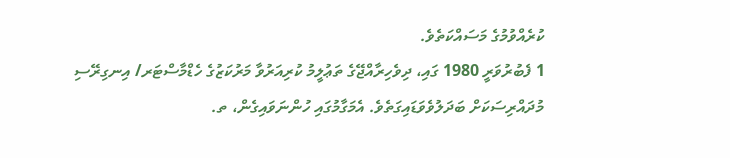ކުރެއްވުމުގެ މަސައްކަތެވެ.
1 ފެބުރުވަރީ 1980 ގައި، ދިވެހިރާއްޖޭގެ ތަޢުލީމު ކުރިއަރުވާ މަރުކަޒުގެ ހެޑްމާސްޓަރ/ އިނގިރޭސި މުދައްރިސަކަށް ބަދަލުވެވަޑައިގަތެވެ. އެމަގާމުގައި ހުންނަވައިގެން، ތ.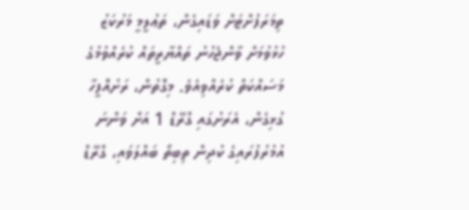ތިމަރަފުށްޓަށް ވަޑައިގެން، ތަޢުލީމީ މަރުކަޒު ހުޅުވުމަށް ވާންޖެހުނު ތައްޔާރީތައް ކުރެއްވުމުގެ މަސައްކަތް ކުރެއްވިއެވެ. މިގޮތުން، ރަށުއޮފީހާ ގުޅިގެން، އެރަށުގައި ގްރޭޑް 1 އަށް ވަންނަ އުމުރުފުރައިގެ ކުދިން ތިބިތޯ ބައްލަވައި، ގްރޭޑް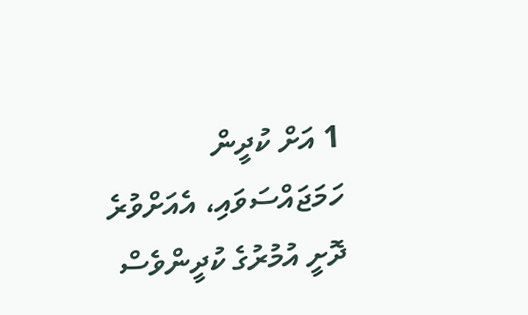1 އަށް ކުދީން ހަމަޖައްސަވައި، އެއަށްވުރެ ދޮށީ އުމުރުގެ ކުދީންވެސް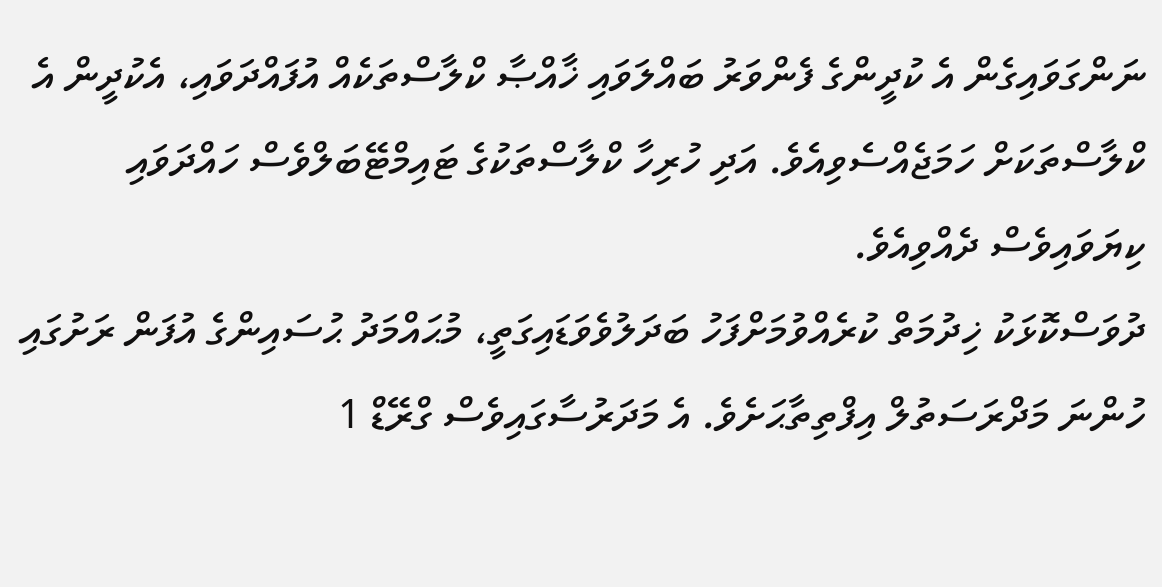ނަންގަވައިގެން އެ ކުދީންގެ ފެންވަރު ބައްލަވައި ޚާއްޞާ ކްލާސްތަކެއް އުފައްދަވައި، އެކުދީން އެ ކްލާސްތަކަށް ހަމަޖެއްސެވިއެވެ. އަދި ހުރިހާ ކްލާސްތަކުގެ ޓައިމްޓޭބަލްވެސް ހައްދަވައި ކިޔަވައިވެސް ދެއްވިއެވެ.
ދުވަސްކޮޅަކު ޚިދުމަތް ކުރެއްވުމަށްފަހު ބަދަލުވެވަޑައިގަތީ، މުޙައްމަދު ޙުސައިންގެ އުފަން ރަށުގައި ހުންނަ މަދްރަސަތުލް އިފްތިތާޙަށެވެ. އެ މަދަރުސާގައިވެސް ގްރޭޑް 1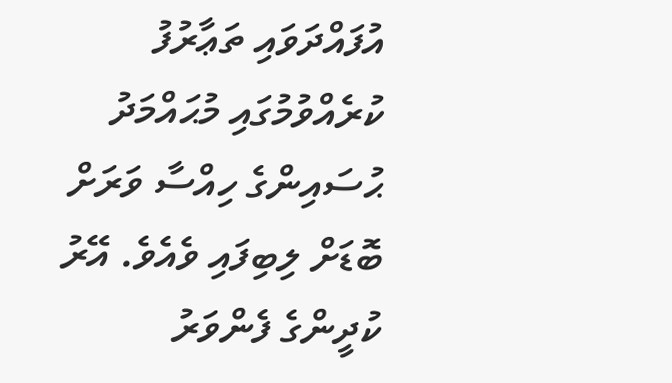އުފައްދަވައި ތަޢާރުފު ކުރެއްވުމުގައި މުޙައްމަދު ޙުސައިންގެ ހިއްސާ ވަރަށް ބޮޑަށް ލިބިފައި ވެއެވެ. އޭރު ކުދީންގެ ފެންވަރު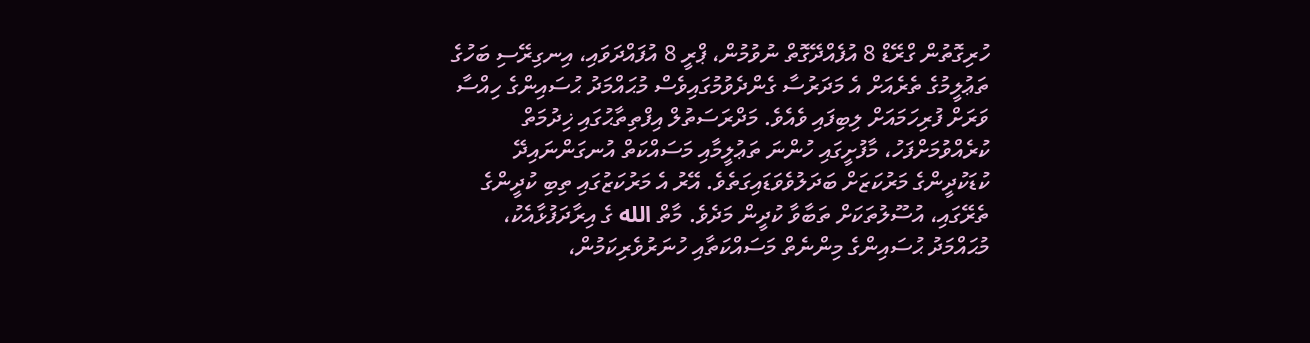ހުރިގޮތުން ގްރޭޑް 8 އުފެއްދޭގޮތް ނުވުމުން، ޕްރީ 8 އުފައްދަވައި، އިނގިރޭސި ބަހުގެ ތަޢުލީމުގެ ތެރެއަށް އެ މަދަރުސާ ގެންދެވުމުގައިވެސް މުޙައްމަދު ޙުސައިންގެ ހިއްސާ ވަރަށް ފުރިހަމައަށް ލިބިފައި ވެއެވެ. މަދްރަސަތުލް އިފްތިތާޙުގައި ޚިދުމަތް ކުރެއްވުމަށްފަހު، މާފުށީގައި ހުންނަ ތަޢުލީމާއި މަސައްކަތް އުނގަންނައިދޭ ކުޑަކުދީންގެ މަރުކަޒަށް ބަދަލުވެވަޑައިގަތެވެ. އޭރު އެ މަރުކަޒުގައި ތިބި ކުދީންގެ ތެރޭގައި، އުސޫލުތަކަށް ތަބާވާ ކުދީން މަދެވެ. މާތް الله ގެ އިރާދަފުޅާއެކު، މުޙައްމަދު ޙުސައިންގެ މިންނެތް މަސައްކަތާއި ހުނަރުވެރިކަމުން،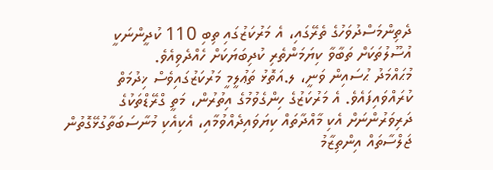ދެތިންމަސްދުވަހުގެ ތެރޭގައި، އެ މަރުކަޒުގައި ތިބި 110 ކުދީންނަކީ އުސޫލުތަކަށް ތަބާވާ ކިޔަމަންތެރި ކުދިބަޔަކަށް ހެއްދެވިއެވެ.
މުޙައްމަދު ޙުސައިން ވަނީ، ލ.އަތޮޅު ތަޢުލީމީ މަރުކަޒުގައިވެސް ޚިދުމަތް ކުރައްވައިފައެވެ. އެ މަރުކަޒުގެ ހިންގެވުމުގެ އިތުރުން، މަތީ ގްރޭޑްތަކުގެ ދަރިވަރުންނަށް އެކި މާއްދާތައް ކިޔަވައިދެއްވުމާއި، އެކިއެކި މުނާސަބަތާގުޅޭގޮތުން ޖަލްސާތައް އިންތިޒާމު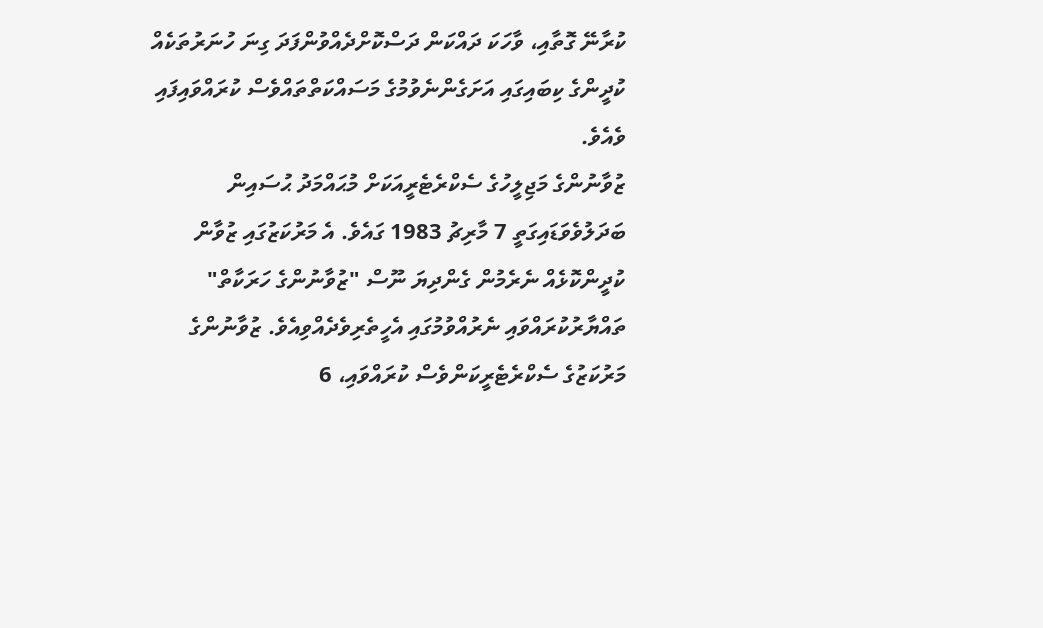ކުރާނޭ ގޮތާއި، ވާހަކަ ދައްކަން ދަސްކޮށްދެއްވުންފަދަ ގިނަ ހުނަރުތަކެއް ކުދީންގެ ކިބައިގައި އަށަގެންނެވުމުގެ މަސައްކަތްތައްވެސް ކުރައްވައިފައި ވެއެވެ.
ޒުވާނުންގެ މަޖިލީހުގެ ސެކްރެޓެރީއަކަށް މުޙައްމަދު ޙުސައިން ބަދަލުވެވަޑައިގަތީ 7 މާރިޗު 1983 ގައެވެ. އެ މަރުކަޒުގައި ޒުވާން ކުދީންކޮޅެއް ނެރެމުން ގެންދިޔަ ނޫސް "ޒުވާނުންގެ ހަރަކާތް" ތައްޔާރުކުރައްވައި ނެރުއްވުމުގައި އެހީތެރިވެދެއްވިއެވެ. ޒުވާނުންގެ މަރުކަޒުގެ ސެކްރެޓެރީކަންވެސް ކުރައްވައި، 6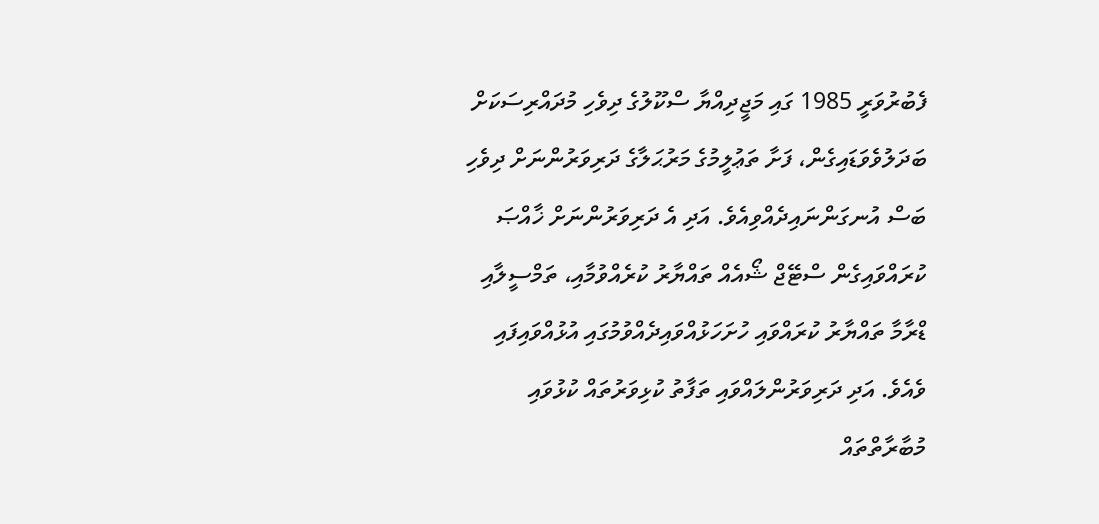ފެބުރުވަރީ 1985 ގައި މަޖީދިއްޔާ ސްކޫލުގެ ދިވެހި މުދައްރިސަކަށް ބަދަލުވެވަޑައިގެން، ފަށާ ތަޢުލީމުގެ މަރުޙަލާގެ ދަރިވަރުންނަށް ދިވެހި ބަސް އުނގަންނައިދެއްވިއެވެ. އަދި އެ ދަރިވަރުންނަށް ޚާއްޞަ ކުރައްވައިގެން ސްޓޭޖް ޝޯއެއް ތައްޔާރު ކުރެއްވުމާއި، ތަމްސީލާއި ޑްރާމާ ތައްޔާރު ކުރައްވައި ހުށަހަޅުއްވައިދެއްވުމުގައި އުޅުއްވައިފައި ވެއެވެ. އަދި ދަރިވަރުންލައްވައި ތަފާތު ކުޅިވަރުތައް ކުޅުވައި މުބާރާތްތައް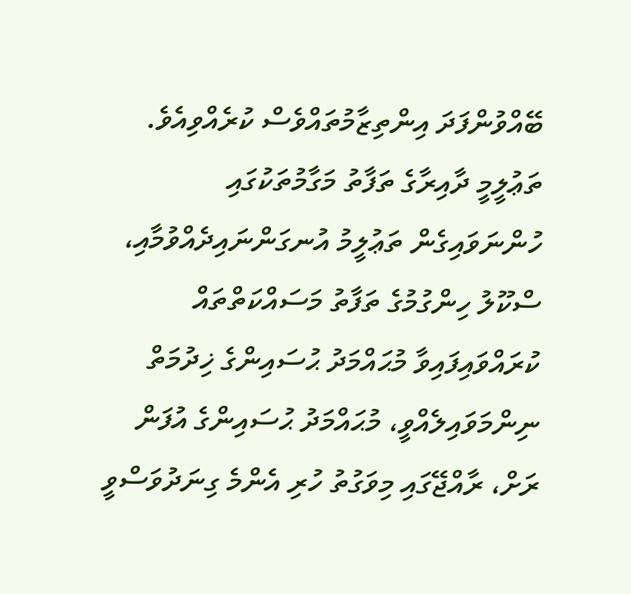ބޭއްވުންފަދަ އިންތިޒާމުތައްވެސް ކުރެއްވިއެވެ. ތަޢުލީމީ ދާއިރާގެ ތަފާތު މަގާމުތަކުގައި ހުންނަވައިގެން ތަޢުލީމު އުނގަންނައިދެއްވުމާއި، ސްކޫލު ހިންގުމުގެ ތަފާތު މަސައްކަތްތައް ކުރައްވައިފައިވާ މުޙައްމަދު ޙުސައިންގެ ޚިދުމަތް ނިންމަވައިލެއްވީ، މުޙައްމަދު ޙުސައިންގެ އުފަން ރަށް، ރާއްޖޭގައި މިވަގުތު ހުރި އެންމެ ގިނަދުވަސްވީ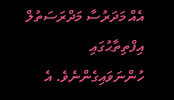އެއް މަދަރުސާ މަދްރަސަތުލް އިފްތިތާޙުގައި ހުންނަވައިގެންނެވެ. އެ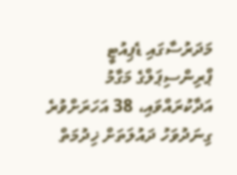މަދަރުސާގައި ޑެޕިއުޓީ ޕްރިންސިޕަލްގެ މަގާމު އަދާކުރައްވައި، 38 އަހަރަށްވުރެ ގިނަދުވަހު ދައުލަތަށް ޚިދުމަތް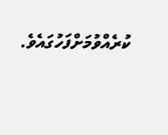ކުރެއްވުމަށްފަހުގައެވެ.